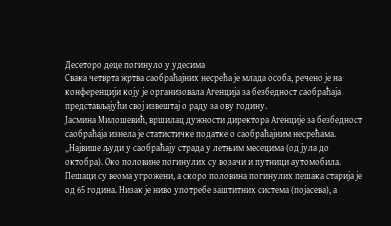Десеторо деце погинуло у удесима
Свака четврта жртва саобраћајних несрећа је млада особа, речено је на конференцији коју је организовала Агенција за безбедност саобраћаја представљајући свој извештај о раду за ову годину.
Јасмина Милошевић, вршилац дужности директора Агенције за безбедност саобраћаја изнела је статистичке податке о саобраћајним несрећама.
„Највише људи у саобраћају страда у летњим месецима (од јула до октобра). Око половине погинулих су возачи и путници аутомобила. Пешаци су веома угрожени, а скоро половина погинулих пешака старија је од 65 година. Низак је ниво употребе заштитних система (појасева), а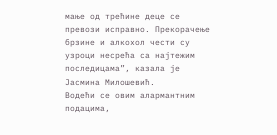мање од трећине деце се превози исправно. Прекорачење брзине и алкохол чести су узроци несрећа са најтежим последицама”, казала је Јасмина Милошевић.
Водећи се овим алармантним подацима,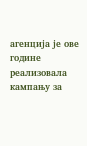агенција је ове године реализовала кампању за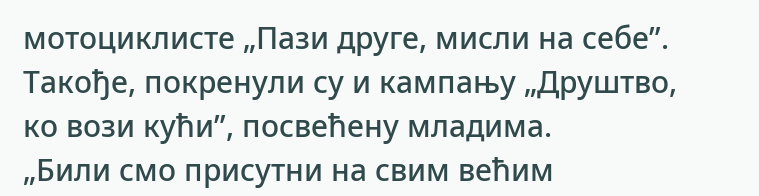мотоциклисте „Пази друге, мисли на себе”. Такође, покренули су и кампању „Друштво, ко вози кући”, посвећену младима.
„Били смо присутни на свим већим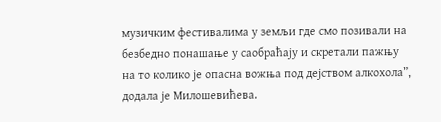музичким фестивалима у земљи где смо позивали на безбедно понашање у саобраћају и скретали пажњу на то колико је опасна вожња под дејством алкохола”, додала је Милошевићева.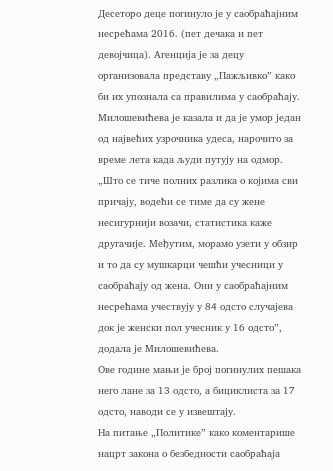Десеторо деце погинуло је у саобраћајним несрећама 2016. (пет дечака и пет девојчица). Агенција је за децу организовала представу „Пажљивко” како би их упознала са правилима у саобраћају. Милошевићева је казала и да је умор један од највећих узрочника удеса, нарочито за време лета када људи путују на одмор.
„Што се тиче полних разлика о којима сви причају, водећи се тиме да су жене несигурнији возачи, статистика каже другачије. Међутим, морамо узети у обзир и то да су мушкарци чешћи учесници у саобраћају од жена. Они у саобраћајним несрећама учествују у 84 одсто случајева док је женски пол учесник у 16 одсто”, додала је Милошевићева.
Ове године мањи је број погинулих пешака него лане за 13 одсто, а бициклиста за 17 одсто, наводи се у извештају.
На питање „Политике” како коментарише нацрт закона о безбедности саобраћаја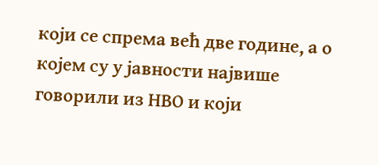који се спрема већ две године, а о којем су у јавности највише говорили из НВО и који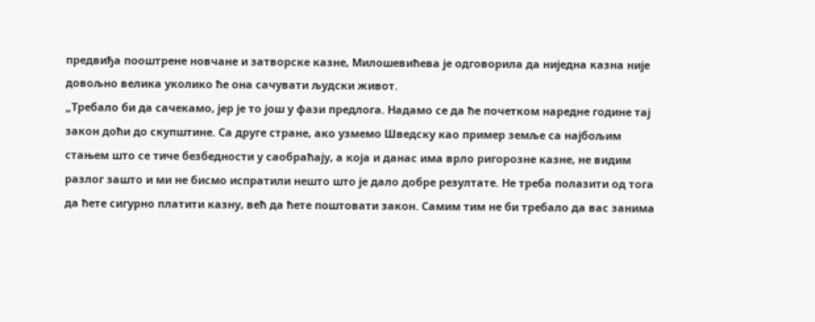предвиђа пооштрене новчане и затворске казне, Милошевићева је одговорила да ниједна казна није довољно велика уколико ће она сачувати људски живот.
„Требало би да сачекамо, јер је то још у фази предлога. Надамо се да ће почетком наредне године тај закон доћи до скупштине. Са друге стране, ако узмемо Шведску као пример земље са најбољим стањем што се тиче безбедности у саобраћају, а која и данас има врло ригорозне казне, не видим разлог зашто и ми не бисмо испратили нешто што је дало добре резултате. Не треба полазити од тога да ћете сигурно платити казну, већ да ћете поштовати закон. Самим тим не би требало да вас занима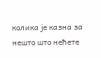колика је казна за нешто што нећете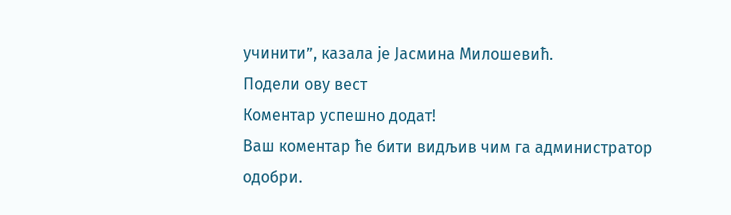учинити”, казала је Јасмина Милошевић.
Подели ову вест
Комeнтар успeшно додат!
Ваш комeнтар ћe бити видљив чим га администратор одобри.